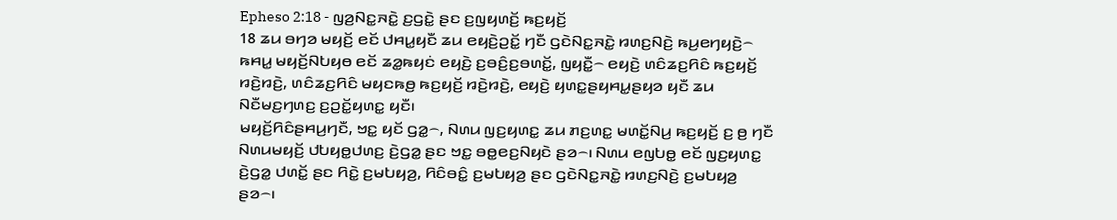Epheso 2:18 - ꤜꤤ꤬ꤡꤢ꤭ꤏꤢꤧ꤭ ꤢ꤬ꤞꤢꤧ꤭ ꤔꤢ ꤢ꤬ꤜꤟꤛꤢꤩ꤬ ꤒꤢ꤬ꤟꤢꤩ꤬
18 ꤘꤣ ꤋꤚꤤ ꤗꤟꤢꤩ꤬ ꤕꤢꤩ ꤓꤌꤣ꤭ꤟꤢꤪ ꤘꤣ ꤕꤟꤢꤧ꤬ꤑꤢꤩ꤭ ꤚꤢꤪ ꤞꤢꤧꤡꤢ꤭ꤏꤢꤧ꤭ ꤙꤛꤢ꤬ꤡꤢꤧ꤬ ꤒꤣ꤬ꤕꤚꤟꤢꤧ꤬꤮ ꤒꤌꤣ꤭ ꤗꤟꤢꤩ꤬ꤡꤝꤟꤥ ꤕꤢꤩ ꤘꤤ꤭ꤒꤟꤢꤦ ꤕꤟꤢꤧ꤬ ꤢ꤬ꤋꤢꤨ꤬ꤢ꤬ꤋꤛꤢꤩ꤭, ꤜꤟꤢꤪ꤭꤮ ꤕꤟꤢꤧ꤬ ꤛꤢꤨꤘꤢ꤬ꤖꤢꤨ ꤒꤢ꤬ꤟꤢꤩ꤬ ꤙꤢꤧ꤬ꤙꤢꤧ꤬, ꤛꤢꤨꤘꤢ꤬ꤖꤢꤨ ꤗꤟꤢꤒꤥ꤬ ꤒꤢ꤬ꤟꤢꤩ꤬ ꤙꤢꤧ꤬ꤙꤢꤧ꤬, ꤕꤟꤢꤧ꤬ ꤟꤛꤢ꤭ꤔꤟꤌꤣ꤭ꤔꤟꤤ ꤟꤢꤪ ꤘꤣ ꤡꤢꤪꤗꤢ꤬ꤚꤛꤢ꤬ ꤢ꤬ꤑꤢꤩ꤭ꤟꤛꤢ꤭ ꤟꤢꤪ꤯
ꤗꤟꤢꤩ꤬ꤖꤢꤨꤔꤌꤣ꤬ꤚꤢꤪ, ꤠꤢ꤭ ꤟꤢꤩ ꤞꤤ꤭꤮, ꤡꤛꤣ ꤜꤢ꤬ꤟꤛꤢ꤭ ꤘꤣ ꤊꤢ꤬ꤛꤢ꤭ ꤗꤛꤢꤩ꤭ꤡꤣ꤬ ꤒꤢ꤬ꤟꤢꤩ꤬ ꤢ꤬ ꤥ꤬ ꤚꤢꤪ ꤡꤛꤣꤗꤟꤢꤩ꤬ ꤓꤝꤟꤥ꤭ꤓꤛꤢ꤬ ꤢꤧ꤬ꤞꤤ꤭ ꤔꤢ ꤠꤢ꤭ ꤋꤥ꤭ꤕꤢ꤬ꤡꤟꤢꤧ ꤔꤤ꤮꤯ ꤡꤛꤣ ꤕꤜꤝꤥ꤭ ꤕꤢꤩ ꤜꤢ꤬ꤟꤛꤢ꤭ ꤢꤧ꤬ꤞꤤ꤭ ꤓꤛꤢꤩ꤭ ꤔꤢ ꤖꤢꤧ꤭ ꤢ꤬ꤗꤝꤟꤤ꤬, ꤖꤢꤨꤋꤢꤨ꤭ ꤢ꤬ꤗꤝꤟꤤ꤬ ꤔꤢ ꤞꤢꤧꤡꤢ꤭ꤏꤢꤧ꤭ ꤙꤛꤢ꤬ꤡꤢꤧ꤬ ꤢ꤬ꤗꤝꤟꤤ꤬ ꤔꤤ꤮꤯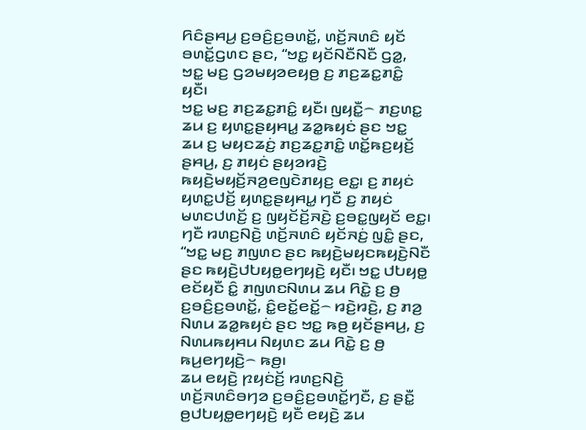ꤖꤢꤨꤔꤌꤣ꤬ ꤢ꤬ꤋꤢꤨ꤬ꤢ꤬ꤋꤛꤢꤩ꤭, ꤛꤢꤩ꤬ꤏꤛꤢꤨ ꤟꤢꤩ ꤋꤛꤢꤩ꤭ꤞꤛꤢ ꤔꤢ, “ꤠꤢ꤭ ꤟꤢꤩꤡꤢꤪꤡꤢꤪ ꤞꤤ꤭, ꤠꤢ꤭ ꤗꤢ꤬ ꤞꤤꤗꤟꤤꤕꤟꤥ꤬ ꤢ꤬ ꤊꤢ꤬ꤘꤢ꤭ꤊꤢꤨ꤭ ꤟꤢꤪ꤯
ꤠꤢ꤭ ꤗꤢ꤬ ꤊꤢ꤬ꤘꤢ꤭ꤊꤢꤨ꤭ ꤟꤢꤪ꤯ ꤜꤟꤢꤪ꤭꤮ ꤊꤢ꤬ꤛꤢ꤭ ꤘꤣ ꤢ꤬ ꤟꤛꤢ꤭ꤔꤟꤌꤣ꤭ ꤘꤤ꤭ꤒꤟꤢꤦ ꤔꤢ ꤠꤢ꤭ ꤘꤣ ꤢ꤬ ꤗꤟꤢꤘꤢꤦ꤬ ꤊꤢ꤬ꤘꤢ꤭ꤊꤢꤨ꤭ ꤛꤢꤩ꤭ꤒꤢ꤬ꤟꤢꤩ꤬ ꤔꤌꤣ꤬, ꤢ꤬ ꤊꤟꤢꤦ ꤔꤟꤤꤙꤢꤧ꤬ ꤒꤟꤢꤧ꤬ꤗꤟꤢꤩ꤬ꤏꤤ꤬ꤕꤜꤢꤧꤊꤟꤢ꤬ ꤕꤢ꤭꤯ ꤢ꤬ ꤊꤟꤢꤦ ꤟꤛꤢ꤭ꤓꤢꤩ꤬ ꤟꤛꤢ꤭ꤔꤟꤌꤣ꤭ ꤚꤢꤪ ꤢ꤬ ꤊꤟꤢꤦ ꤗꤛꤢꤓꤛꤢꤩ꤬ ꤢ꤬ ꤜꤟꤢꤩꤢꤩ꤬ꤏꤢꤧ꤬ ꤢ꤬ꤋꤢ꤭ꤜꤟꤢꤩ ꤕꤢ꤭꤯
ꤚꤢꤪ ꤙꤛꤢ꤬ꤡꤢꤧ꤬ ꤛꤢꤩ꤬ꤏꤛꤢꤨ ꤟꤢꤩꤏꤢꤦ꤬ ꤜꤢꤨ꤭ ꤔꤢ, “ꤠꤢ꤭ ꤗꤢ꤬ ꤊꤜꤛꤢ ꤔꤢ ꤒꤟꤢꤧ꤬ꤗꤟꤢꤒꤟꤢꤧ꤬ꤡꤢꤪ ꤔꤢ ꤒꤟꤢꤧ꤬ꤓꤝꤟꤥ꤭ꤕꤚꤟꤢꤧ꤬ ꤟꤢꤪ꤯ ꤠꤢ꤭ ꤓꤝꤟꤥ꤭ ꤕꤢꤩꤟꤢꤪ ꤢꤨ꤭ ꤊꤜꤛꤢꤡꤛꤣ ꤘꤣ ꤖꤢꤧ꤭ ꤢ꤬ ꤥ꤬ ꤢ꤬ꤋꤢꤨ꤬ꤢ꤬ꤋꤛꤢꤩ꤭, ꤢꤨ꤭ꤕꤢꤩ꤭ꤕꤢꤩ꤭꤮ ꤙꤢꤧ꤬ꤙꤢꤧ꤬, ꤢ꤬ ꤊꤤ꤬ ꤡꤛꤣ ꤘꤤ꤭ꤒꤟꤢꤦ ꤔꤢ ꤠꤢ꤭ ꤒꤥ꤬ ꤟꤢꤩꤔꤌꤣ꤬, ꤢ꤬ ꤡꤛꤣꤒꤟꤌꤣ ꤡꤟꤛꤢ ꤘꤣ ꤖꤢꤧ꤭ ꤢ꤬ ꤥ꤬ ꤒꤣ꤬ꤕꤚꤟꤢꤧ꤬꤮ ꤒꤥ꤬꤯
ꤘꤣ ꤕꤟꤢꤧ꤬ ꤐꤟꤢꤦꤢꤩ꤬ ꤙꤛꤢ꤬ꤡꤢꤧ꤬ ꤛꤢꤩ꤬ꤏꤛꤢꤨꤋꤚꤤ ꤢ꤬ꤋꤢꤨ꤬ꤢ꤬ꤋꤛꤢꤩ꤭ꤚꤢꤪ, ꤢ꤬ ꤔꤢꤪ꤭ ꤥ꤬ꤓꤝꤟꤥ꤭ꤕꤚꤟꤢꤧ꤬ ꤟꤢꤪ ꤕꤟꤢꤧ꤬ ꤘꤣ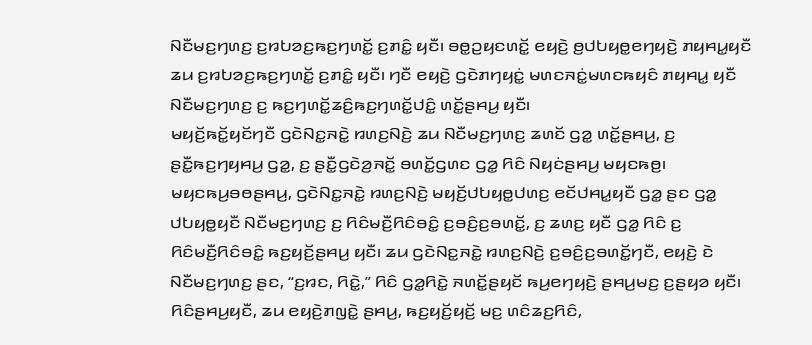ꤡꤢꤪꤗꤢ꤬ꤚꤛꤢ꤬ ꤢ꤬ꤙꤝꤤꤢ꤬ꤒꤢ꤬ꤚꤛꤢꤩ꤭ ꤢ꤬ꤊꤢꤨ꤭ ꤟꤢꤪ꤯ ꤋꤥ꤭ꤑꤟꤢꤛꤢꤩ꤭ ꤕꤟꤢꤧ꤬ ꤥ꤬ꤓꤝꤟꤥ꤭ꤕꤚꤟꤢꤧ꤬ ꤊꤟꤌꤣ꤭ꤟꤢꤪ ꤘꤣ ꤢ꤬ꤙꤝꤤꤢ꤬ꤒꤢ꤬ꤚꤛꤢꤩ꤭ ꤢ꤬ꤊꤢꤨ꤭ ꤟꤢꤪ꤯ ꤚꤢꤪ ꤕꤟꤢꤧ꤬ ꤞꤢꤧꤊꤚꤟꤢꤦ꤭ ꤗꤛꤢꤏꤢꤦ꤭ꤗꤛꤢꤒꤟꤢꤨ ꤊꤟꤌꤣ꤭ ꤟꤢꤪ ꤡꤢꤪꤗꤢ꤬ꤚꤛꤢ꤬ ꤢ꤬ ꤒꤢ꤬ꤚꤛꤢꤩ꤭ꤘꤢꤨ꤬ꤒꤢ꤬ꤚꤛꤢꤩ꤭ꤓꤢꤨ꤭ ꤛꤢꤩ꤭ꤔꤌꤣ꤬ ꤟꤢꤪ꤯
ꤗꤟꤢꤩ꤬ꤒꤢꤩ꤭ꤟꤢꤩꤚꤢꤪ ꤞꤢꤧꤡꤢ꤭ꤏꤢꤧ꤭ ꤙꤛꤢ꤬ꤡꤢꤧ꤬ ꤘꤣ ꤡꤢꤪꤗꤢ꤬ꤚꤛꤢ꤬ ꤘꤛꤢꤩ ꤞꤤ꤭ ꤛꤢꤩ꤭ꤔꤌꤣ꤬, ꤢ꤬ ꤔꤢꤪ꤭ꤒꤢ꤬ꤚꤟꤌꤣ꤬ ꤞꤤ꤭, ꤢ꤬ ꤔꤢꤪ꤭ꤞꤢꤧꤤ꤬ꤏꤢꤩ꤭ ꤋꤛꤢꤩ꤭ꤞꤛꤢ ꤞꤤ꤭ ꤖꤢꤨ ꤡꤟꤢꤦꤔꤌꤣ꤬ ꤗꤟꤢꤒꤥ꤬꤯ ꤗꤟꤢꤒꤣ꤬ꤋꤥꤔꤌꤣ꤬, ꤞꤢꤧꤡꤢ꤭ꤏꤢꤧ꤭ ꤙꤛꤢ꤬ꤡꤢꤧ꤬ ꤗꤟꤢꤩ꤬ꤓꤝꤟꤥ꤭ꤓꤛꤢ꤬ ꤕꤢꤩꤓꤌꤣ꤭ꤟꤢꤪ ꤞꤤ꤭ ꤔꤢ ꤞꤤ꤭ ꤓꤝꤟꤥ꤭ꤟꤢꤪ ꤡꤢꤪꤗꤢ꤬ꤚꤛꤢ꤬ ꤢ꤬ ꤖꤢꤨꤗꤢꤪ꤬ꤖꤢꤨꤋꤢꤨ꤭ ꤢ꤬ꤋꤢꤨ꤬ꤢ꤬ꤋꤛꤢꤩ꤭, ꤢ꤬ ꤘꤛꤢ꤬ ꤟꤢꤪ ꤞꤤ꤭ ꤖꤢꤨ ꤢ꤬ ꤖꤢꤨꤗꤢꤪ꤬ꤖꤢꤨꤋꤢꤨ꤭ ꤒꤢ꤬ꤟꤢꤩ꤬ꤔꤌꤣ꤬ ꤟꤢꤪ꤯ ꤘꤣ ꤞꤢꤧꤡꤢ꤭ꤏꤢꤧ꤭ ꤙꤛꤢ꤬ꤡꤢꤧ꤬ ꤢ꤬ꤋꤢꤨ꤬ꤢ꤬ꤋꤛꤢꤩ꤭ꤚꤢꤪ, ꤕꤟꤢꤧ꤬ ꤢꤧ ꤡꤢꤪꤗꤢ꤬ꤚꤛꤢ꤬ ꤔꤢ, “ꤢ꤬ꤙꤢ, ꤖꤢꤧ꤭,” ꤖꤢꤨ ꤞꤤ꤭ꤖꤢꤧ꤭ ꤏꤛꤢꤩ꤭ꤔꤟꤢꤩ ꤒꤣ꤬ꤕꤚꤟꤢꤧ꤬ ꤔꤌꤣ꤬ꤗꤢ꤬ ꤢ꤬ꤔꤟꤤ ꤟꤢꤪ꤯
ꤖꤢꤨꤔꤌꤣ꤬ꤟꤢꤪ, ꤘꤣ ꤕꤟꤢꤧ꤬ꤊꤜꤢꤧ꤭ ꤔꤌꤣ꤬, ꤒꤢ꤬ꤟꤢꤩ꤬ꤟꤢꤩ꤬ ꤗꤢ꤬ ꤛꤢꤨꤘꤢ꤬ꤖꤢꤨ,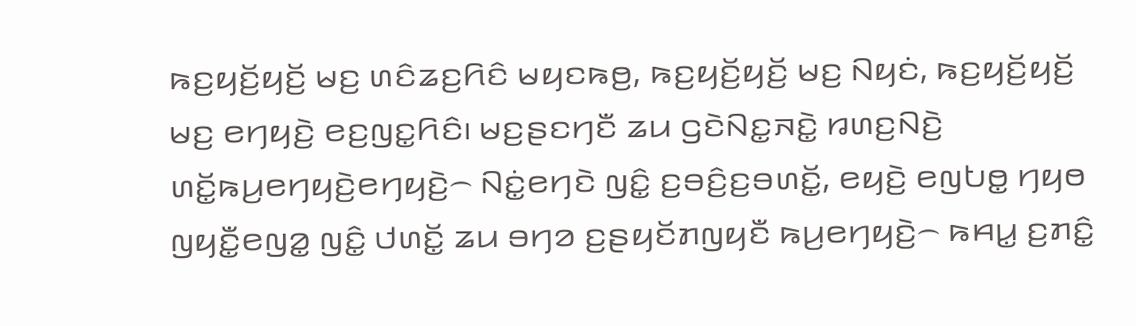ꤒꤢ꤬ꤟꤢꤩ꤬ꤟꤢꤩ꤬ ꤗꤢ꤬ ꤛꤢꤨꤘꤢ꤬ꤖꤢꤨ ꤗꤟꤢꤒꤥ꤬, ꤒꤢ꤬ꤟꤢꤩ꤬ꤟꤢꤩ꤬ ꤗꤢ꤬ ꤡꤟꤢꤦ, ꤒꤢ꤬ꤟꤢꤩ꤬ꤟꤢꤩ꤬ ꤗꤢ꤬ ꤕꤚꤟꤢꤧ꤬ ꤕꤢ꤬ꤜꤢ꤭ꤖꤢꤨ꤯ ꤗꤢ꤬ꤔꤢꤚꤢꤪ ꤘꤣ ꤞꤢꤧꤡꤢ꤭ꤏꤢꤧ꤭ ꤙꤛꤢ꤬ꤡꤢꤧ꤬ ꤛꤢꤩ꤭ꤒꤣ꤬ꤕꤚꤟꤢꤧ꤬ꤕꤚꤟꤢꤧ꤬꤮ ꤡꤢꤦ꤭ꤕꤚꤢꤧ ꤜꤢꤨ꤭ ꤢ꤬ꤋꤢꤨ꤬ꤢ꤬ꤋꤛꤢꤩ꤭, ꤕꤟꤢꤧ꤬ ꤕꤜꤝꤥ꤭ ꤚꤟꤥ ꤜꤟꤢꤪ꤭ꤕꤜꤤ꤭ ꤜꤢꤨ꤭ ꤓꤛꤢꤩ꤭ ꤘꤣ ꤋꤚꤤ ꤢ꤬ꤔꤟꤢꤩꤊꤜꤟꤢꤪ ꤒꤣ꤬ꤕꤚꤟꤢꤧ꤬꤮ ꤒꤌꤣ꤭ ꤢ꤬ꤊꤢꤨ꤭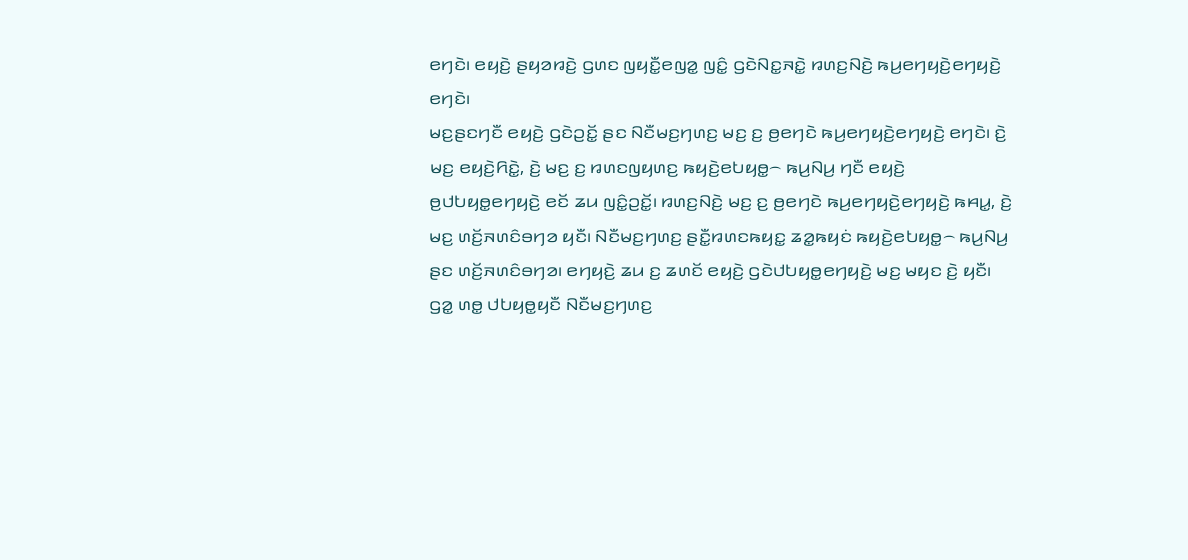ꤕꤚꤢꤧ꤯ ꤕꤟꤢꤧ꤬ ꤔꤟꤤꤙꤢꤧ꤬ ꤞꤛꤢ ꤜꤟꤢꤪ꤭ꤕꤜꤤ꤭ ꤜꤢꤨ꤭ ꤞꤢꤧꤡꤢ꤭ꤏꤢꤧ꤭ ꤙꤛꤢ꤬ꤡꤢꤧ꤬ ꤒꤣ꤬ꤕꤚꤟꤢꤧ꤬ꤕꤚꤟꤢꤧ꤬ ꤕꤚꤢꤧ꤯
ꤗꤢ꤬ꤔꤢꤚꤢꤪ ꤕꤟꤢꤧ꤬ ꤞꤢꤧꤑꤢꤩ꤭ ꤔꤢ ꤡꤢꤪꤗꤢ꤬ꤚꤛꤢ꤬ ꤗꤢ꤬ ꤢ꤬ ꤥ꤬ꤕꤚꤢꤧ ꤒꤣ꤬ꤕꤚꤟꤢꤧ꤬ꤕꤚꤟꤢꤧ꤬ ꤕꤚꤢꤧ꤯ ꤢꤧ꤬ ꤗꤢ꤬ ꤕꤟꤢꤧ꤬ꤖꤢꤧ꤭, ꤢꤧ꤬ ꤗꤢ꤬ ꤢ꤬ ꤙꤛꤢꤜꤟꤛꤢ꤬ ꤒꤟꤢꤧ꤬ꤕꤝꤟꤥ꤭꤮ ꤒꤣ꤬ꤡꤣ꤬ ꤚꤢꤪ ꤕꤟꤢꤧ꤬ ꤥ꤬ꤓꤝꤟꤥ꤭ꤕꤚꤟꤢꤧ꤬ ꤕꤢꤩ ꤘꤣ ꤜꤢꤨ꤭ꤑꤢꤩ꤭꤯ ꤙꤛꤢ꤬ꤡꤢꤧ꤬ ꤗꤢ꤬ ꤢ꤬ ꤥ꤬ꤕꤚꤢꤧ ꤒꤣ꤬ꤕꤚꤟꤢꤧ꤬ꤕꤚꤟꤢꤧ꤬ ꤒꤌꤣ꤭, ꤢꤧ꤬ ꤗꤢ꤬ ꤛꤢꤩ꤬ꤏꤛꤢꤨꤋꤚꤤ ꤟꤢꤪ꤯ ꤡꤢꤪꤗꤢ꤬ꤚꤛꤢ꤬ ꤔꤢꤪ꤭ꤙꤛꤢꤒꤟꤢ꤭ ꤘꤤ꤭ꤒꤟꤢꤦ ꤒꤟꤢꤧ꤬ꤕꤝꤟꤥ꤭꤮ ꤒꤣ꤬ꤡꤣ꤬ ꤔꤢ ꤛꤢꤩ꤬ꤏꤛꤢꤨꤋꤚꤤ꤯ ꤕꤚꤟꤢꤧ꤬ ꤘꤣ ꤢ꤬ ꤘꤛꤢꤩ ꤕꤟꤢꤧ꤬ ꤞꤢꤧꤓꤝꤟꤥ꤭ꤕꤚꤟꤢꤧ꤬ ꤗꤢ꤬ ꤗꤟꤢ ꤢꤧ꤬ ꤟꤢꤪ꤯
ꤞꤤ꤭ ꤛꤥ꤭ ꤓꤝꤟꤥ꤭ꤟꤢꤪ ꤡꤢꤪꤗꤢ꤬ꤚꤛꤢ꤬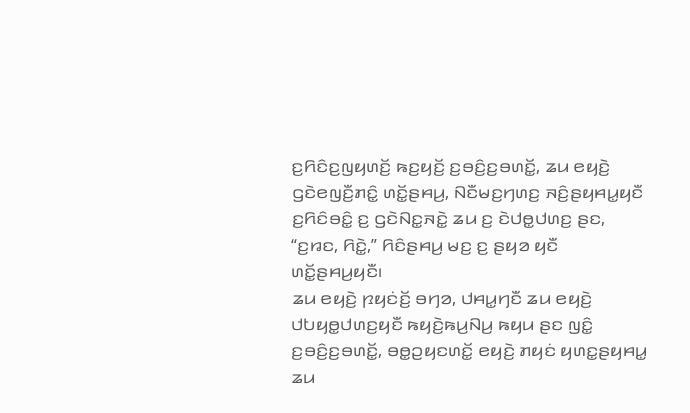ꤢ꤬ꤖꤢꤨꤢ꤬ꤜꤟꤛꤢꤩ꤬ ꤒꤢ꤬ꤟꤢꤩ꤬ ꤢ꤬ꤋꤢꤨ꤬ꤢ꤬ꤋꤛꤢꤩ꤭, ꤘꤣ ꤕꤟꤢꤧ꤬ ꤞꤢꤧꤕꤜꤢꤪ꤬ꤊꤢꤨ꤭ ꤛꤢꤩ꤭ꤔꤌꤣ꤬, ꤡꤢꤪꤗꤢ꤬ꤚꤛꤢ꤬ ꤏꤢꤨ꤬ꤔꤟꤌꤣ꤭ꤟꤢꤪ ꤢ꤬ꤖꤢꤨꤋꤢꤨ꤭ ꤢ꤬ ꤞꤢꤧꤡꤢ꤭ꤏꤢꤧ꤭ ꤘꤣ ꤢ꤬ ꤢꤧꤓꤥ꤭ꤓꤛꤢ꤬ ꤔꤢ, “ꤢ꤬ꤙꤢ, ꤖꤢꤧ꤭,” ꤖꤢꤨꤔꤌꤣ꤬ ꤗꤢ꤬ ꤢ꤬ ꤔꤟꤤ ꤟꤢꤪ ꤛꤢꤩ꤭ꤔꤌꤣ꤬ꤟꤢꤪ꤯
ꤘꤣ ꤕꤟꤢꤧ꤬ ꤐꤟꤢꤦꤢꤩ꤬ ꤋꤚꤤ, ꤓꤌꤣ꤭ꤚꤢꤪ ꤘꤣ ꤕꤟꤢꤧ꤬ ꤓꤝꤟꤥ꤭ꤓꤛꤢ꤬ꤟꤢꤪ ꤒꤟꤢꤧ꤬ꤒꤣ꤬ꤡꤣ꤬ ꤒꤟꤣ ꤔꤢ ꤜꤢꤨ꤭ ꤢ꤬ꤋꤢꤨ꤬ꤢ꤬ꤋꤛꤢꤩ꤭, ꤋꤥ꤭ꤑꤟꤢꤛꤢꤩ꤭ ꤕꤟꤢꤧ꤬ ꤊꤟꤢꤦ ꤟꤛꤢ꤭ꤔꤟꤌꤣ꤭ ꤘꤣ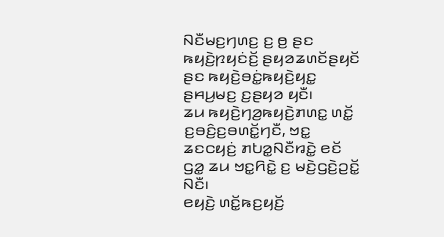ꤡꤢꤪꤗꤢ꤬ꤚꤛꤢ꤬ ꤢ꤬ ꤥ꤬ ꤔꤢ ꤒꤟꤢꤧ꤬ꤐꤟꤢꤦꤢꤩ꤬ ꤔꤟꤤꤘꤛꤢꤩꤔꤟꤢꤩ ꤔꤢ ꤒꤟꤢꤧ꤬ꤋꤢꤦ꤭ꤒꤟꤢꤧ꤬ꤟꤢ꤭ ꤔꤌꤣ꤬ꤗꤢ꤬ ꤢ꤬ꤔꤟꤤ ꤟꤢꤪ꤯
ꤘꤣ ꤒꤟꤢꤧ꤬ꤚꤤ꤬ꤒꤟꤢꤧ꤬ꤊꤛꤢ꤭ ꤛꤢꤩ꤭ ꤢ꤬ꤋꤢꤨ꤬ꤢ꤬ꤋꤛꤢꤩ꤭ꤚꤢꤪ, ꤠꤢ꤭ ꤘꤢꤍꤟꤢꤦ꤬ ꤊꤝꤤ꤭ꤡꤢꤪꤙꤢꤧ꤭ ꤕꤢꤩ ꤞꤤ꤭ ꤘꤣ ꤠꤢ꤭ꤖꤢꤧ꤭ ꤢ꤬ ꤗꤢꤧ꤬ꤞꤢꤧ꤬ꤑꤢꤩ꤭ ꤡꤢꤪ꤯
ꤕꤟꤢꤧ꤬ ꤛꤢꤩ꤭ꤒꤢ꤬ꤟꤢꤩ꤬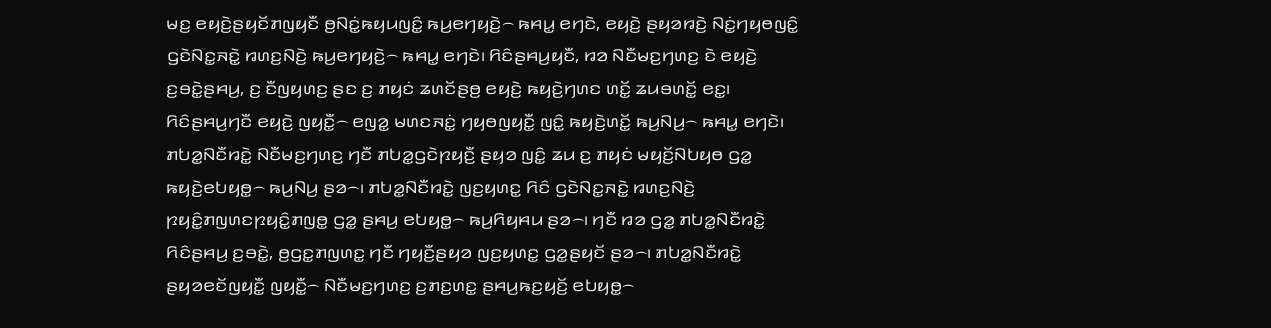ꤗꤢ꤬ ꤕꤟꤢꤧ꤬ꤔꤟꤢꤩꤊꤜꤟꤢꤪ ꤥ꤬ꤡꤢꤦ꤭ꤒꤟꤣꤜꤢꤨ꤭ ꤒꤣ꤬ꤕꤚꤟꤢꤧ꤬꤮ ꤒꤌꤣ꤭ ꤕꤚꤢꤧ, ꤕꤟꤢꤧ꤬ ꤔꤟꤤꤙꤢꤧ꤬ ꤡꤢꤦ꤭ꤚꤟꤥꤜꤢꤨ꤭ ꤞꤢꤧꤡꤢ꤭ꤏꤢꤧ꤭ ꤙꤛꤢ꤬ꤡꤢꤧ꤬ ꤒꤣ꤬ꤕꤚꤟꤢꤧ꤬꤮ ꤒꤌꤣ꤭ ꤕꤚꤢꤧ꤯ ꤖꤢꤨꤔꤌꤣ꤬ꤟꤢꤪ, ꤙꤤ ꤡꤢꤪꤗꤢ꤬ꤚꤛꤢ꤬ ꤢꤧ ꤕꤟꤢꤧ꤬ ꤢ꤬ꤋꤢꤧ꤭ꤔꤌꤣ꤬, ꤢ꤬ ꤢꤪꤜꤟꤛꤢ꤬ ꤔꤢ ꤢ꤬ ꤊꤟꤢꤦ ꤘꤛꤢꤩꤔꤥ꤬ ꤕꤟꤢꤧ꤬ ꤒꤟꤢꤧ꤬ꤚꤛꤢ ꤛꤢꤩ꤭ ꤘꤣꤋꤛꤢꤩ꤭ ꤕꤢ꤭꤯ ꤖꤢꤨꤔꤌꤣ꤬ꤚꤢꤪ ꤕꤟꤢꤧ꤬ ꤜꤟꤢꤪ꤭꤮ ꤕꤜꤤ꤭ ꤗꤛꤢꤏꤢꤦ꤭ ꤚꤟꤥꤜꤟꤢꤪ꤭ ꤜꤢꤨ꤭ ꤒꤟꤢꤧ꤬ꤛꤢꤩ꤭ ꤒꤣ꤬ꤡꤣ꤬꤮ ꤒꤌꤣ꤭ ꤕꤚꤢꤧ꤯
ꤊꤝꤤ꤭ꤡꤢꤪꤙꤢꤧ꤭ ꤡꤢꤪꤗꤢ꤬ꤚꤛꤢ꤬ ꤚꤢꤪ ꤊꤝꤤ꤭ꤞꤢꤧꤐꤟꤢꤪ꤬ ꤔꤟꤤ ꤜꤢꤨ꤭ ꤘꤣ ꤢ꤬ ꤊꤟꤢꤦ ꤗꤟꤢꤩ꤬ꤡꤝꤟꤥ ꤞꤤ꤭ ꤒꤟꤢꤧ꤬ꤕꤝꤟꤥ꤭꤮ ꤒꤣ꤬ꤡꤣ꤬ ꤔꤤ꤮꤯ ꤊꤝꤤ꤭ꤡꤢꤪꤙꤢꤧ꤭ ꤜꤢ꤬ꤟꤛꤢ꤭ ꤖꤢꤨ ꤞꤢꤧꤡꤢ꤭ꤏꤢꤧ꤭ ꤙꤛꤢ꤬ꤡꤢꤧ꤬ ꤐꤟꤢꤨ꤭ꤊꤜꤛꤢꤐꤟꤢꤨ꤭ꤊꤜꤥ꤭ ꤞꤤ꤭ ꤔꤌꤣ꤬ ꤕꤝꤟꤥ꤭꤮ ꤒꤣ꤬ꤖꤟꤌꤣ ꤔꤤ꤮꤯ ꤚꤢꤪ ꤙꤤ ꤞꤤ꤭ ꤊꤝꤤ꤭ꤡꤢꤪꤙꤢꤧ꤭ ꤖꤢꤨꤔꤌꤣ꤬ ꤢ꤬ꤋꤢꤧ꤭, ꤥ꤬ꤞꤢ꤭ꤊꤜꤛꤢ꤭ ꤚꤢꤪ ꤚꤟꤢꤪ꤬ꤔꤟꤤ ꤜꤢ꤬ꤟꤛꤢ꤭ ꤞꤤ꤭ꤔꤟꤢꤩ ꤔꤤ꤮꤯ ꤊꤝꤤ꤭ꤡꤢꤪꤙꤢꤧ꤭ ꤔꤟꤤꤕꤢꤩꤜꤟꤢꤪ꤭ ꤜꤟꤢꤪ꤭꤮ ꤡꤢꤪꤗꤢ꤬ꤚꤛꤢ꤬ ꤢ꤬ꤊꤢ꤬ꤛꤢ꤭ ꤔꤌꤣ꤬ꤒꤢ꤬ꤟꤢꤩ꤬ ꤕꤝꤟꤥ꤭꤮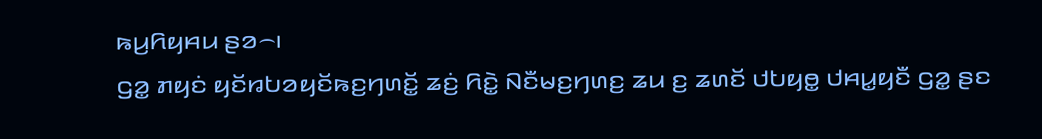ꤒꤣ꤬ꤖꤟꤌꤣ ꤔꤤ꤮꤯
ꤞꤤ꤭ ꤊꤟꤢꤦ ꤟꤢꤩꤙꤝꤤꤟꤢꤩꤒꤢ꤬ꤚꤛꤢꤩ꤭ ꤘꤢꤦ꤬ ꤖꤢꤧ꤭ ꤡꤢꤪꤗꤢ꤬ꤚꤛꤢ꤬ ꤘꤣ ꤢ꤬ ꤘꤛꤢꤩ ꤓꤝꤟꤥ꤭ ꤓꤌꤣ꤭ꤟꤢꤪ ꤞꤤ꤭ ꤔꤢ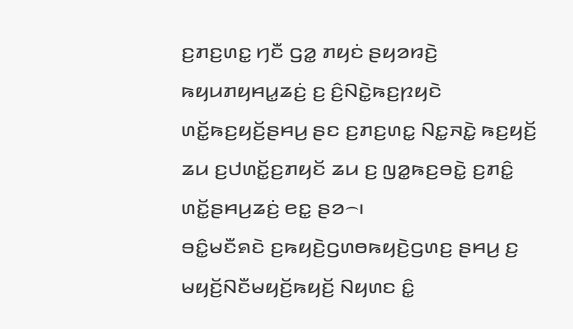ꤢ꤬ꤊꤢ꤬ꤛꤢ꤭ ꤚꤢꤪ ꤞꤤ꤭ ꤊꤟꤢꤦ ꤔꤟꤤꤙꤢꤧ꤬ ꤒꤟꤣꤊꤟꤌꤣ꤭ꤘꤢꤦ꤬ ꤢ꤬ ꤢꤨ꤬ꤡꤢꤧ꤭ꤒꤢ꤬ꤐꤟꤢꤧ ꤛꤢꤩ꤭ꤒꤢ꤬ꤟꤢꤩ꤬ꤔꤌꤣ꤬ ꤔꤢ ꤢ꤬ꤊꤢ꤬ꤛꤢ꤭ ꤡꤢ꤭ꤏꤢꤧ꤭ ꤒꤢ꤬ꤟꤢꤩ꤬ ꤘꤣ ꤢ꤬ꤓꤛꤢꤩ꤭ꤢ꤬ꤊꤟꤢꤩ ꤘꤣ ꤢ꤬ ꤜꤤ꤭ꤒꤢ꤬ꤋꤢꤧ꤭ ꤢ꤬ꤊꤢꤨ꤭ ꤛꤢꤩ꤭ꤔꤌꤣ꤬ꤘꤢꤦ꤬ ꤕꤢ꤭ ꤔꤤ꤮꤯
ꤋꤢꤨ꤭ꤗꤢꤪꤎꤢꤧ ꤢ꤬ꤒꤟꤢꤧ꤬ꤞꤛꤥꤒꤟꤢꤧ꤬ꤞꤛꤢ꤬ ꤔꤌꤣ꤬ ꤢ꤬ ꤗꤟꤢꤩ꤬ꤡꤢꤪꤗꤟꤢꤩ꤬ꤒꤟꤢꤩ꤬ ꤡꤟꤛꤢ ꤢꤨ꤭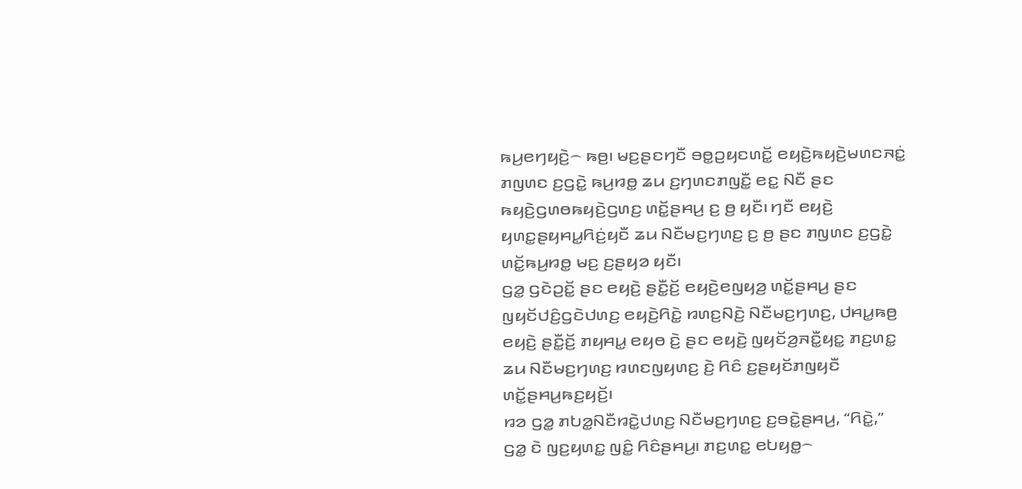ꤒꤣ꤬ꤕꤚꤟꤢꤧ꤬꤮ ꤒꤥ꤬꤯ ꤗꤢ꤬ꤔꤢꤚꤢꤪ ꤋꤥ꤭ꤑꤟꤢꤛꤢꤩ꤭ ꤕꤟꤢꤧ꤬ꤒꤟꤢꤧ꤬ꤗꤛꤢꤏꤢꤦ꤭ ꤊꤜꤛꤢ ꤢ꤬ꤞꤢꤧ꤭ ꤒꤣ꤬ꤙꤥ꤭ ꤘꤣ ꤢ꤬ꤚꤛꤢꤊꤜꤢꤪ꤭ ꤕꤢ꤭ ꤡꤢꤪ ꤔꤢ ꤒꤟꤢꤧ꤬ꤞꤛꤥꤒꤟꤢꤧ꤬ꤞꤛꤢ꤬ ꤛꤢꤩ꤭ꤔꤌꤣ꤬ ꤢ꤬ ꤥ꤬ ꤟꤢꤪ꤯ ꤚꤢꤪ ꤕꤟꤢꤧ꤬ ꤟꤛꤢ꤭ꤔꤟꤌꤣ꤭ꤖꤢꤦ꤬ꤟꤢꤪ ꤘꤣ ꤡꤢꤪꤗꤢ꤬ꤚꤛꤢ꤬ ꤢ꤬ ꤥ꤬ ꤔꤢ ꤊꤜꤛꤢ ꤢ꤬ꤞꤢꤧ꤭ ꤛꤢꤩ꤭ꤒꤣ꤬ꤙꤥ꤭ ꤗꤢ꤬ ꤢ꤬ꤔꤟꤤ ꤟꤢꤪ꤯
ꤞꤤ꤭ ꤞꤢꤧꤑꤢꤩ꤭ ꤔꤢ ꤕꤟꤢꤧ꤬ ꤔꤢꤪ꤭ꤢꤩ꤬ ꤕꤟꤢꤧ꤬ꤕꤜꤟꤤ꤬ ꤛꤢꤩ꤭ꤔꤌꤣ꤬ ꤔꤢ ꤜꤟꤢꤩꤓꤢꤨ꤬ꤞꤢꤧꤓꤛꤢ꤬ ꤕꤟꤢꤧ꤬ꤖꤢꤧ꤭ ꤙꤛꤢ꤬ꤡꤢꤧ꤬ ꤡꤢꤪꤗꤢ꤬ꤚꤛꤢ꤬, ꤓꤌꤣ꤭ꤒꤥ꤬ ꤕꤟꤢꤧ꤬ ꤔꤢꤪ꤭ꤢꤩ꤬ ꤊꤟꤌꤣ꤭ ꤕꤟꤥ ꤢꤧ꤬ ꤔꤢ ꤕꤟꤢꤧ꤬ ꤜꤟꤢꤩꤤ꤬ꤏꤢꤪ꤭ꤟꤢ꤭ ꤊꤢ꤬ꤛꤢ꤭ ꤘꤣ ꤡꤢꤪꤗꤢ꤬ꤚꤛꤢ꤬ ꤙꤛꤢꤜꤟꤛꤢ꤬ ꤢꤧ꤬ ꤖꤢꤨ ꤢ꤬ꤔꤟꤢꤩꤊꤜꤟꤢꤪ ꤛꤢꤩ꤭ꤔꤌꤣ꤬ꤒꤢ꤬ꤟꤢꤩ꤬꤯
ꤙꤤ ꤞꤤ꤭ ꤊꤝꤤ꤭ꤡꤢꤪꤙꤢꤧ꤭ꤓꤛꤢ꤬ ꤡꤢꤪꤗꤢ꤬ꤚꤛꤢ꤬ ꤢ꤬ꤋꤢꤧ꤭ꤔꤌꤣ꤬, “ꤖꤢꤧ꤭,” ꤞꤤ꤭ ꤢꤧ ꤜꤢ꤬ꤟꤛꤢ꤭ ꤜꤢꤨ꤭ ꤖꤢꤨꤔꤌꤣ꤬꤯ ꤊꤢ꤬ꤛꤢ꤭ ꤕꤝꤟꤥ꤭꤮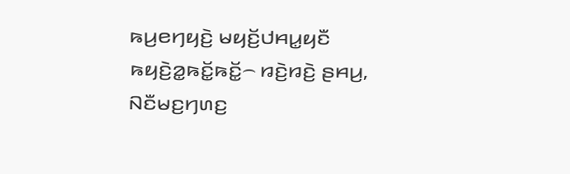ꤒꤣ꤬ꤕꤚꤟꤢꤧ꤬ ꤗꤟꤢꤩ꤬ꤓꤌꤣ꤭ꤟꤢꤪ ꤒꤟꤢꤧ꤬ꤤ꤭ꤒꤢꤩ꤭ꤒꤢꤩ꤭꤮ ꤙꤢꤧ꤬ꤙꤢꤧ꤬ ꤔꤌꤣ꤬, ꤡꤢꤪꤗꤢ꤬ꤚꤛꤢ꤬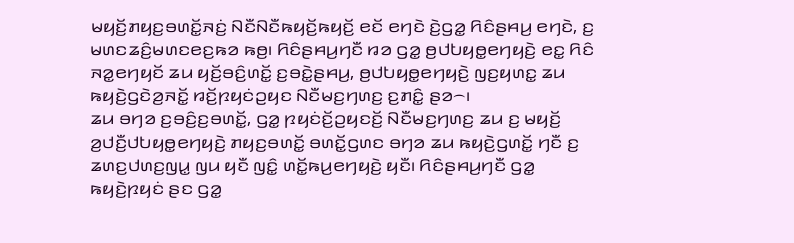ꤗꤟꤢꤩ꤬ꤊꤟꤢ꤬ꤋꤛꤢꤩ꤭ꤏꤢꤦ꤬ ꤡꤢꤪꤡꤢꤪꤒꤟꤢꤩ꤬ꤒꤟꤢꤩ꤬ ꤕꤢꤩ ꤕꤚꤢꤧ ꤢꤧ꤬ꤞꤤ꤭ ꤖꤢꤨꤔꤌꤣ꤬ ꤕꤚꤢꤧ, ꤢ꤬ ꤗꤛꤢꤘꤢꤨ꤬ꤗꤛꤢꤕꤢ꤬ꤒꤤ ꤒꤥ꤬꤯ ꤖꤢꤨꤔꤌꤣ꤬ꤚꤢꤪ ꤙꤤ ꤞꤤ꤭ ꤥ꤬ꤓꤝꤟꤥ꤭ꤕꤚꤟꤢꤧ꤬ ꤕꤢ꤭ ꤖꤢꤨ ꤏꤤ꤭ꤕꤚꤟꤢꤩ ꤘꤣ ꤟꤢꤩ꤬ꤋꤢꤨ꤬ꤛꤢꤩ꤭ ꤢ꤬ꤋꤢꤧ꤭ꤔꤌꤣ꤬, ꤥ꤬ꤓꤝꤟꤥ꤭ꤕꤚꤟꤢꤧ꤬ ꤜꤢ꤬ꤟꤛꤢ꤭ ꤘꤣ ꤒꤟꤢꤧ꤬ꤞꤢꤧꤤ꤬ꤏꤢꤩ꤭ ꤙꤢꤩ꤬ꤐꤟꤢꤦꤑꤟꤢ ꤡꤢꤪꤗꤢ꤬ꤚꤛꤢ꤬ ꤢ꤬ꤊꤢꤨ꤭ ꤔꤤ꤮꤯
ꤘꤣ ꤋꤚꤤ ꤢ꤬ꤋꤢꤨ꤬ꤢ꤬ꤋꤛꤢꤩ꤭, ꤞꤤ꤭ ꤐꤟꤢꤦꤢꤩ꤬ꤑꤟꤢꤢꤩ꤬ ꤡꤢꤪꤗꤢ꤬ꤚꤛꤢ꤬ ꤘꤣ ꤢ꤬ ꤗꤟꤢꤩ꤬ ꤤ꤬ꤓꤢꤪ꤬ꤓꤝꤟꤥ꤭ꤕꤚꤟꤢꤧ꤬ ꤊꤟꤢ꤬ꤋꤛꤢꤩ꤭ ꤋꤛꤢꤩ꤭ꤞꤛꤢ ꤋꤚꤤ ꤘꤣ ꤒꤟꤢꤧ꤬ꤞꤛꤢꤩ꤭ ꤚꤢꤪ ꤢ꤬ ꤘꤛꤢ꤬ꤓꤛꤢ꤬ꤜꤣ꤭ ꤜꤣ ꤟꤢꤪ ꤜꤢꤨ꤭ ꤛꤢꤩ꤭ꤒꤣ꤬ꤕꤚꤟꤢꤧ꤬ ꤟꤢꤪ꤯ ꤖꤢꤨꤔꤌꤣ꤬ꤚꤢꤪ ꤞꤤ꤭ ꤒꤟꤢꤧ꤬ꤐꤟꤢꤦ ꤔꤢ ꤞꤤ꤭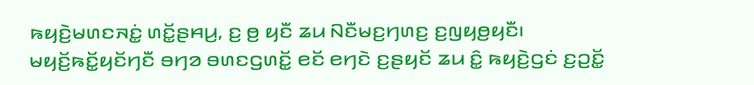ꤒꤟꤢꤧ꤬ꤗꤛꤢꤏꤢꤦ꤭ ꤛꤢꤩ꤭ꤔꤌꤣ꤬, ꤢ꤬ ꤥ꤬ ꤟꤢꤪ ꤘꤣ ꤡꤢꤪꤗꤢ꤬ꤚꤛꤢ꤬ ꤢ꤬ꤜꤟꤥ꤬ꤟꤢꤪ꤯
ꤗꤟꤢꤩ꤬ꤒꤢꤩ꤭ꤟꤢꤩꤚꤢꤪ ꤋꤚꤤ ꤋꤛꤢꤞꤛꤢꤩ꤭ ꤕꤢꤩ ꤕꤚꤢꤧ ꤢ꤬ꤔꤟꤢꤩ ꤘꤣ ꤢꤨ꤭ ꤒꤟꤢꤧ꤬ꤞꤢꤦ ꤢ꤬ꤑꤢꤩ꤭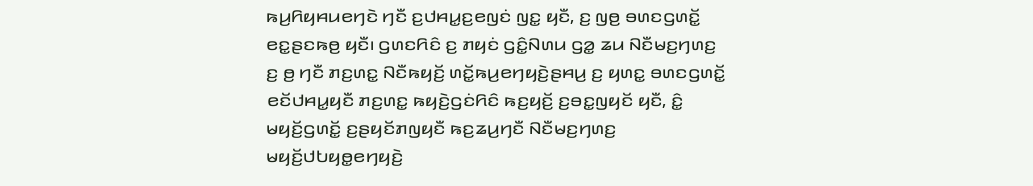ꤒꤣ꤬ꤖꤟꤌꤣꤕꤚꤢꤧ ꤚꤢꤪ ꤢ꤬ꤓꤌꤣ꤭ꤢ꤬ꤕꤜꤢꤦ ꤜꤢ꤭ ꤟꤢꤪ, ꤢ꤬ ꤜꤥ꤬ ꤋꤛꤢꤞꤛꤢꤩ꤭ ꤕꤢ꤭ꤔꤢꤒꤥ꤬ ꤟꤢꤪ꤯ ꤞꤛꤢꤖꤢꤨ ꤢ꤬ ꤊꤟꤢꤦ ꤞꤢꤨ꤭ꤡꤛꤣ ꤞꤤ꤭ ꤘꤣ ꤡꤢꤪꤗꤢ꤬ꤚꤛꤢ꤬ ꤢ꤬ ꤥ꤬ ꤚꤢꤪ ꤊꤢ꤬ꤛꤢ꤭ ꤡꤢꤪꤒꤟꤢꤩ꤬ ꤛꤢꤩ꤭ꤒꤣ꤬ꤕꤚꤟꤢꤧ꤬ꤔꤌꤣ꤬ ꤢ꤬ ꤟꤛꤢ꤭ ꤋꤛꤢꤞꤛꤢꤩ꤭ ꤕꤢꤩꤓꤌꤣ꤭ꤟꤢꤪ ꤊꤢ꤬ꤛꤢ꤭ ꤒꤟꤢꤧ꤬ꤞꤢꤦꤖꤢꤨ ꤒꤢ꤬ꤟꤢꤩ꤬ ꤢ꤬ꤋꤢ꤭ꤜꤟꤢꤩ ꤟꤢꤪ, ꤢꤨ꤭ ꤗꤟꤢꤩ꤬ꤞꤛꤢꤩ꤭ ꤢ꤬ꤔꤟꤢꤩꤊꤜꤟꤢꤪ ꤒꤢ꤬ꤘꤣ꤬ꤚꤢꤪ ꤡꤢꤪꤗꤢ꤬ꤚꤛꤢ꤬ ꤗꤟꤢꤩ꤬ꤓꤝꤟꤥ꤭ꤕꤚꤟꤢꤧ꤬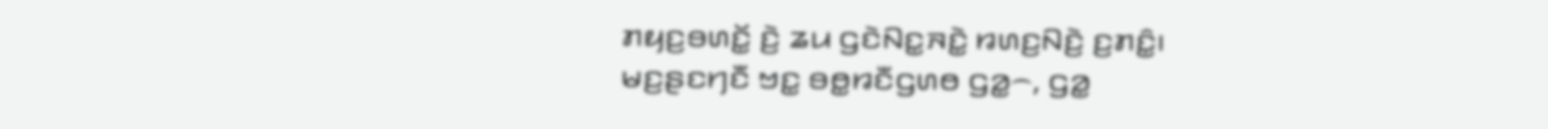ꤊꤟꤢ꤬ꤋꤛꤢꤩ꤭ ꤢꤧ꤬ ꤘꤣ ꤞꤢꤧꤡꤢ꤭ꤏꤢꤧ꤭ ꤙꤛꤢ꤬ꤡꤢꤧ꤬ ꤢ꤬ꤊꤢꤨ꤭꤯
ꤗꤢ꤬ꤔꤢꤚꤢꤪ ꤠꤢ꤭ ꤋꤥ꤭ꤙꤢꤪꤞꤛꤥ ꤞꤤ꤭꤮, ꤞꤤ꤭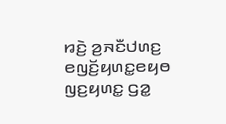ꤙꤢꤧ꤬ ꤤ꤬ꤏꤢꤪꤓꤛꤢ꤬ ꤕꤜꤢꤩ꤬ꤟꤛꤢ꤭ꤕꤟꤥ ꤜꤢ꤬ꤟꤛꤢ꤭ ꤞꤤ꤭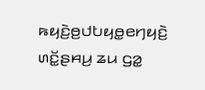ꤒꤟꤢꤧ꤬ꤥ꤬ꤓꤝꤟꤥ꤭ꤕꤚꤟꤢꤧ꤬ ꤛꤢꤩ꤭ꤔꤌꤣ꤬ ꤘꤣ ꤞꤤ꤭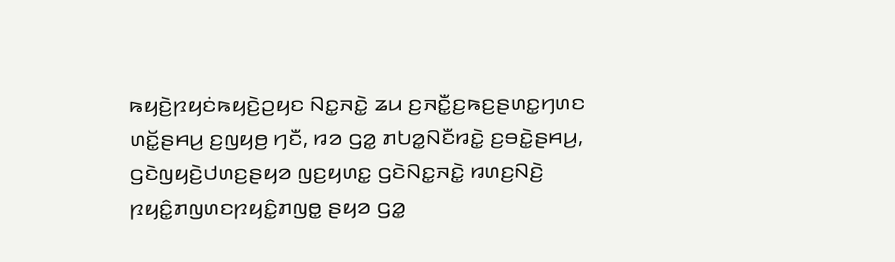ꤒꤟꤢꤧ꤬ꤐꤟꤢꤦꤒꤟꤢꤧ꤬ꤑꤟꤢ ꤡꤢ꤭ꤏꤢꤧ꤭ ꤘꤣ ꤢ꤬ꤏꤢꤪ꤭ꤢ꤬ꤒꤢ꤬ꤔꤛꤢ꤭ꤚꤛꤢ ꤛꤢꤩ꤭ꤔꤌꤣ꤬ ꤢ꤬ꤜꤟꤥ꤬ ꤚꤢꤪ, ꤙꤤ ꤞꤤ꤭ ꤊꤝꤤ꤭ꤡꤢꤪꤙꤢꤧ꤭ ꤢ꤬ꤋꤢꤧ꤭ꤔꤌꤣ꤬, ꤞꤢꤧꤜꤟꤢꤧ꤬ꤓꤛꤢ꤬ꤔꤟꤤ ꤜꤢ꤬ꤟꤛꤢ꤭ ꤞꤢꤧꤡꤢ꤭ꤏꤢꤧ꤭ ꤙꤛꤢ꤬ꤡꤢꤧ꤬ ꤐꤟꤢꤨ꤭ꤊꤜꤛꤢꤐꤟꤢꤨ꤭ꤊꤜꤥ꤭ ꤔꤟꤤ ꤞꤤ꤭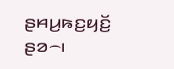ꤔꤌꤣ꤬ꤒꤢ꤬ꤟꤢꤩ꤬ ꤔꤤ꤮꤯